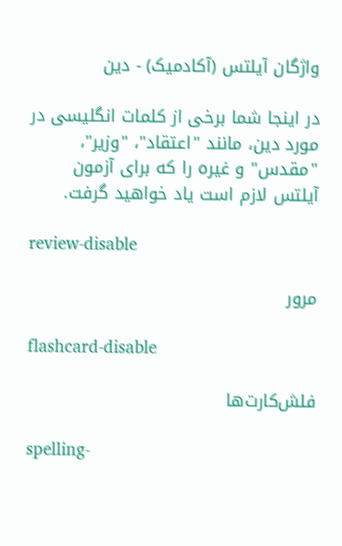واژگان آیلتس (آکادمیک) - دین

در اینجا شما برخی از کلمات انگلیسی در مورد دین، مانند "اعتقاد"، "وزیر"، "مقدس" و غیره را که برای آزمون آیلتس لازم است یاد خواهید گرفت.

review-disable

مرور

flashcard-disable

فلش‌کارت‌ها

spelling-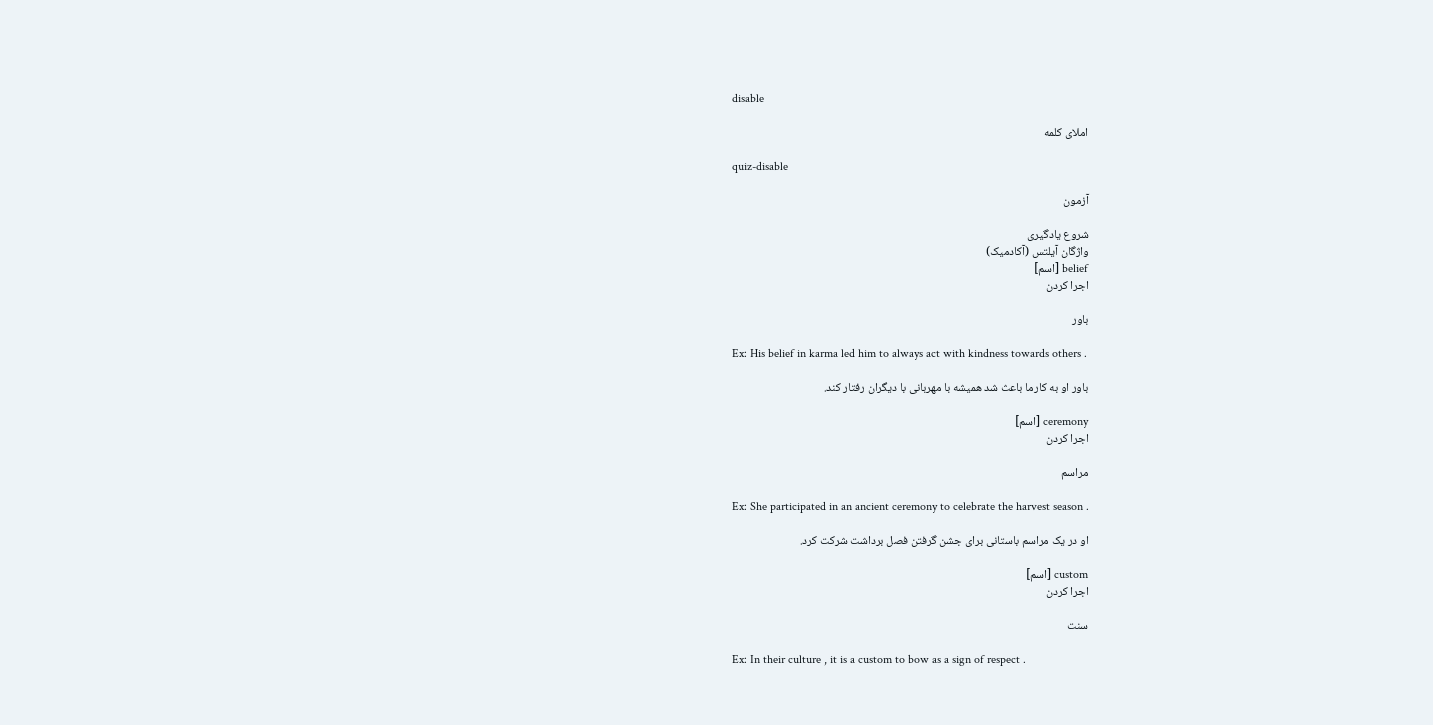disable

املای کلمه

quiz-disable

آزمون

شروع یادگیری
واژگان آیلتس (آکادمیک)
belief [اسم]
اجرا کردن

باور

Ex: His belief in karma led him to always act with kindness towards others .

باور او به کارما باعث شد همیشه با مهربانی با دیگران رفتار کند.

ceremony [اسم]
اجرا کردن

مراسم

Ex: She participated in an ancient ceremony to celebrate the harvest season .

او در یک مراسم باستانی برای جشن گرفتن فصل برداشت شرکت کرد.

custom [اسم]
اجرا کردن

سنت

Ex: In their culture , it is a custom to bow as a sign of respect .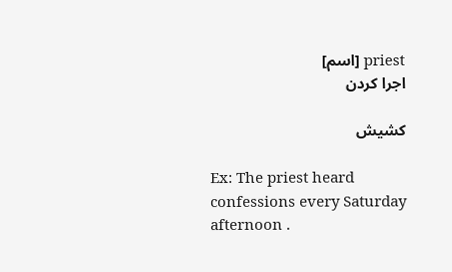priest [اسم]
اجرا کردن

کشیش

Ex: The priest heard confessions every Saturday afternoon .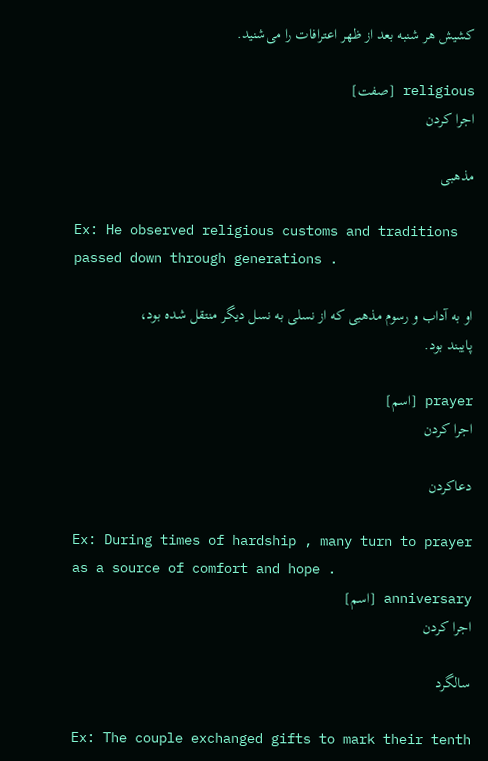کشیش هر شنبه بعد از ظهر اعترافات را می‌شنید.

religious [صفت]
اجرا کردن

مذهبی

Ex: He observed religious customs and traditions passed down through generations .

او به آداب و رسوم مذهبی که از نسلی به نسل دیگر منتقل شده بود، پایبند بود.

prayer [اسم]
اجرا کردن

دعاکردن

Ex: During times of hardship , many turn to prayer as a source of comfort and hope .
anniversary [اسم]
اجرا کردن

سالگرد

Ex: The couple exchanged gifts to mark their tenth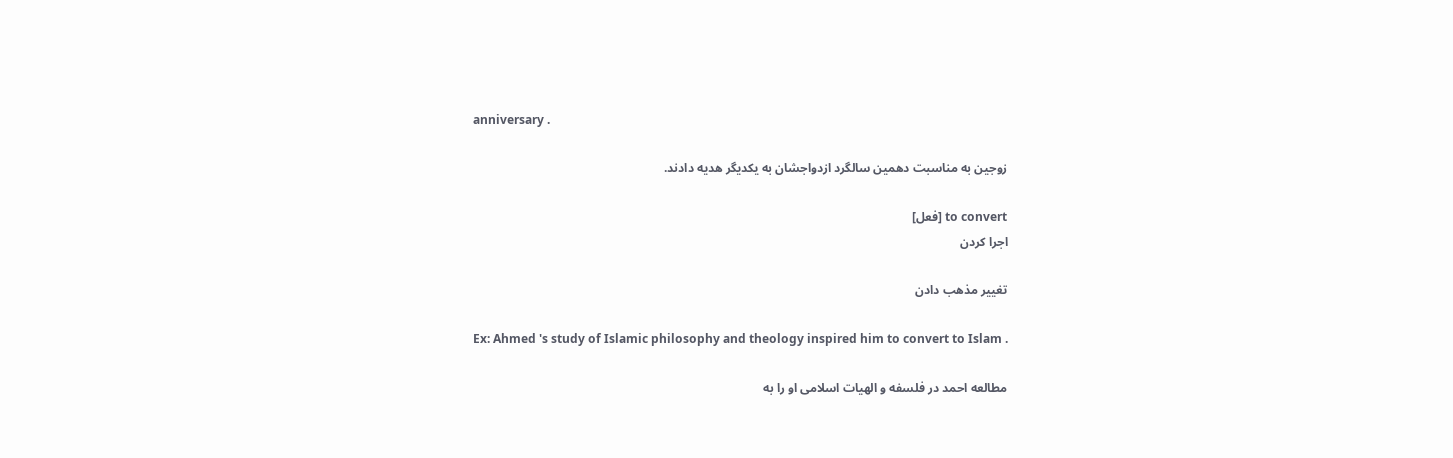anniversary .

زوجین به مناسبت دهمین سالگرد ازدواجشان به یکدیگر هدیه دادند.

to convert [فعل]
اجرا کردن

تغییر مذهب دادن

Ex: Ahmed 's study of Islamic philosophy and theology inspired him to convert to Islam .

مطالعه احمد در فلسفه و الهیات اسلامی او را به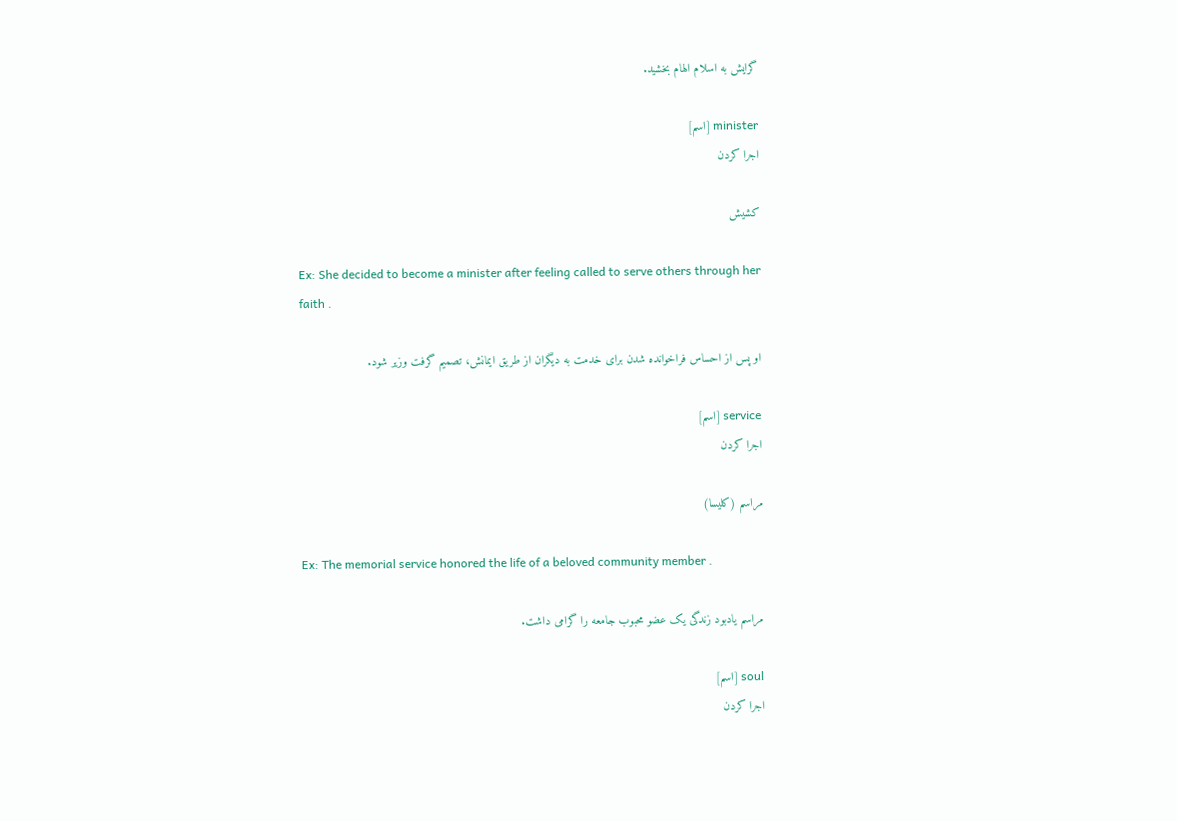گرایش به اسلام الهام بخشید.

minister [اسم]
اجرا کردن

کشیش

Ex: She decided to become a minister after feeling called to serve others through her faith .

او پس از احساس فراخوانده شدن برای خدمت به دیگران از طریق ایمانش، تصمیم گرفت وزیر شود.

service [اسم]
اجرا کردن

مراسم (کلیسا)

Ex: The memorial service honored the life of a beloved community member .

مراسم یادبود زندگی یک عضو محبوب جامعه را گرامی داشت.

soul [اسم]
اجرا کردن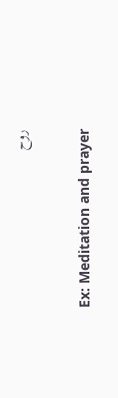روح

Ex: Meditation and prayer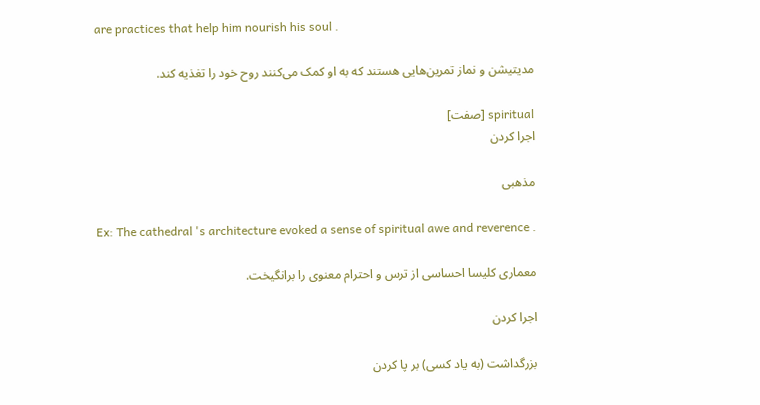are practices that help him nourish his soul .

مدیتیشن و نماز تمرین‌هایی هستند که به او کمک می‌کنند روح خود را تغذیه کند.

spiritual [صفت]
اجرا کردن

مذهبی

Ex: The cathedral 's architecture evoked a sense of spiritual awe and reverence .

معماری کلیسا احساسی از ترس و احترام معنوی را برانگیخت.

اجرا کردن

بزرگداشت (به یاد کسی) بر پا کردن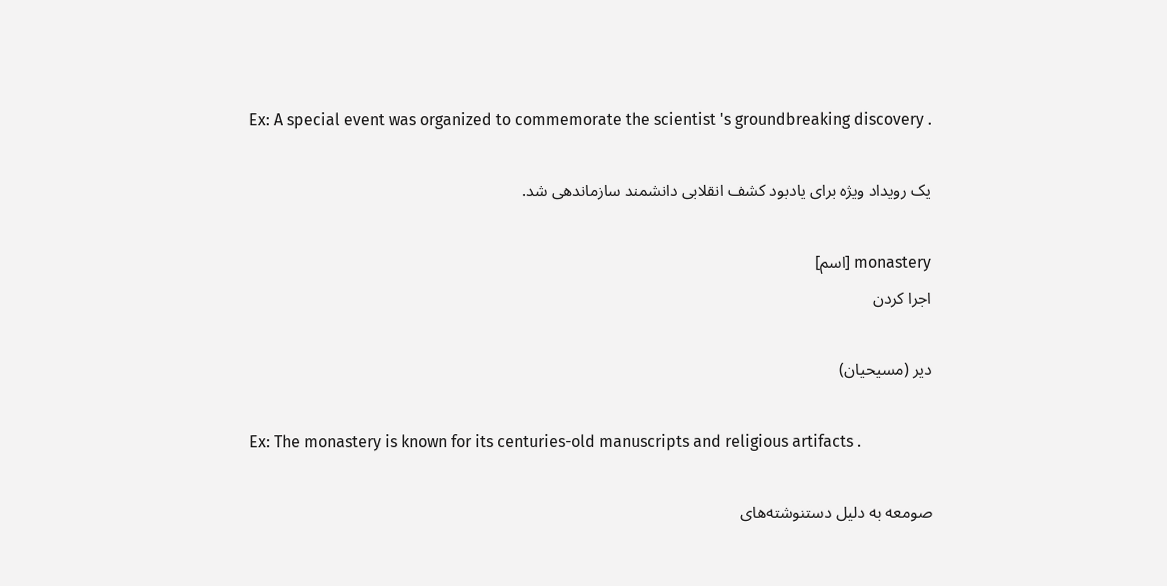Ex: A special event was organized to commemorate the scientist 's groundbreaking discovery .

یک رویداد ویژه برای یادبود کشف انقلابی دانشمند سازماندهی شد.

monastery [اسم]
اجرا کردن

دیر (مسیحیان)

Ex: The monastery is known for its centuries-old manuscripts and religious artifacts .

صومعه به دلیل دستنوشته‌های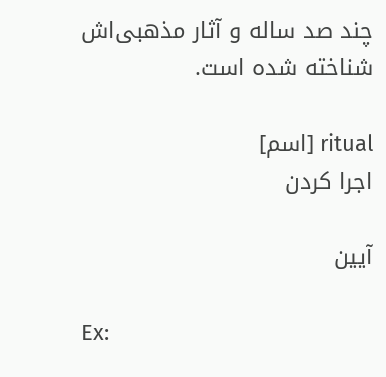چند صد ساله و آثار مذهبی‌اش شناخته شده است.

ritual [اسم]
اجرا کردن

آیین

Ex: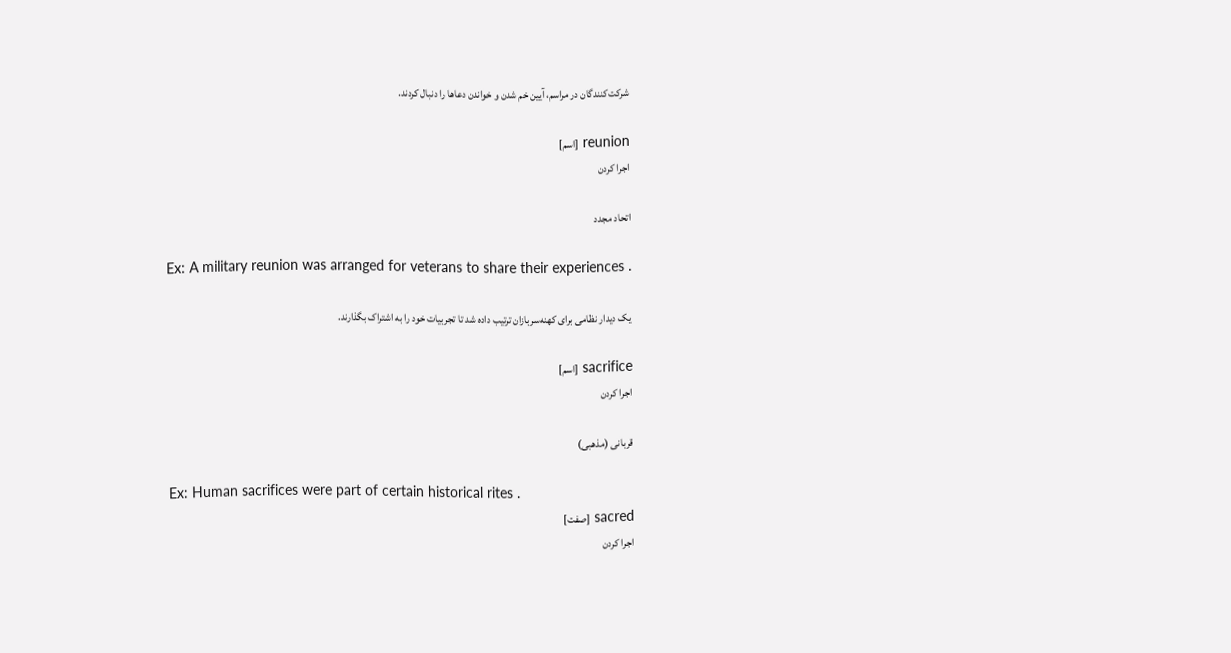شرکت‌کنندگان در مراسم، آیین خم شدن و خواندن دعاها را دنبال کردند.

reunion [اسم]
اجرا کردن

اتحاد مجدد

Ex: A military reunion was arranged for veterans to share their experiences .

یک دیدار نظامی برای کهنه‌سربازان ترتیب داده شد تا تجربیات خود را به اشتراک بگذارند.

sacrifice [اسم]
اجرا کردن

قربانی (مذهبی)

Ex: Human sacrifices were part of certain historical rites .
sacred [صفت]
اجرا کردن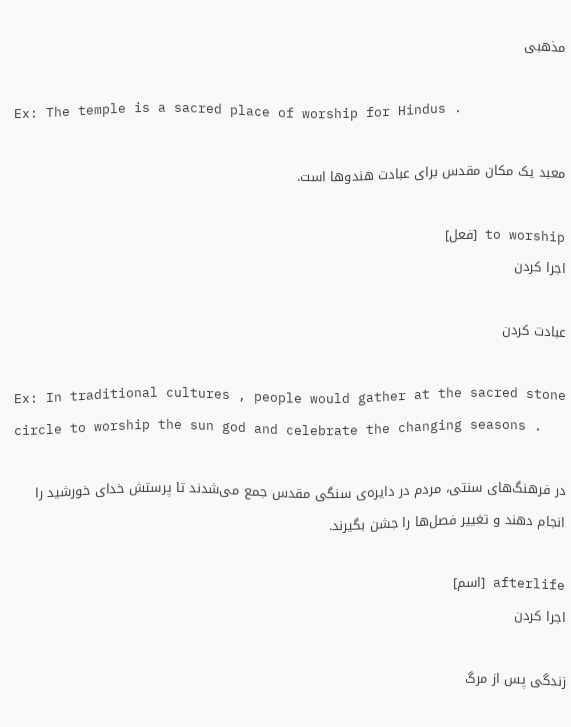مذهبی

Ex: The temple is a sacred place of worship for Hindus .

معبد یک مکان مقدس برای عبادت هندوها است.

to worship [فعل]
اجرا کردن

عبادت کردن

Ex: In traditional cultures , people would gather at the sacred stone circle to worship the sun god and celebrate the changing seasons .

در فرهنگ‌های سنتی، مردم در دایره‌ی سنگی مقدس جمع می‌شدند تا پرستش خدای خورشید را انجام دهند و تغییر فصل‌ها را جشن بگیرند.

afterlife [اسم]
اجرا کردن

زندگی پس از مرگ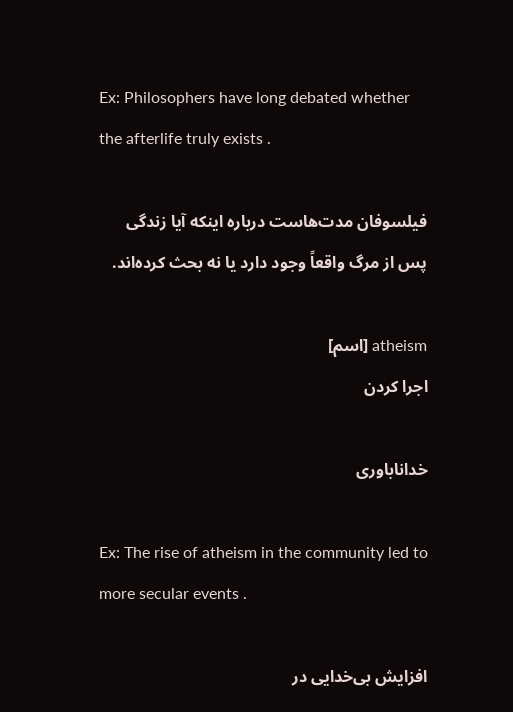Ex: Philosophers have long debated whether the afterlife truly exists .

فیلسوفان مدت‌هاست درباره اینکه آیا زندگی پس از مرگ واقعاً وجود دارد یا نه بحث کرده‌اند.

atheism [اسم]
اجرا کردن

خداناباوری

Ex: The rise of atheism in the community led to more secular events .

افزایش بی‌خدایی در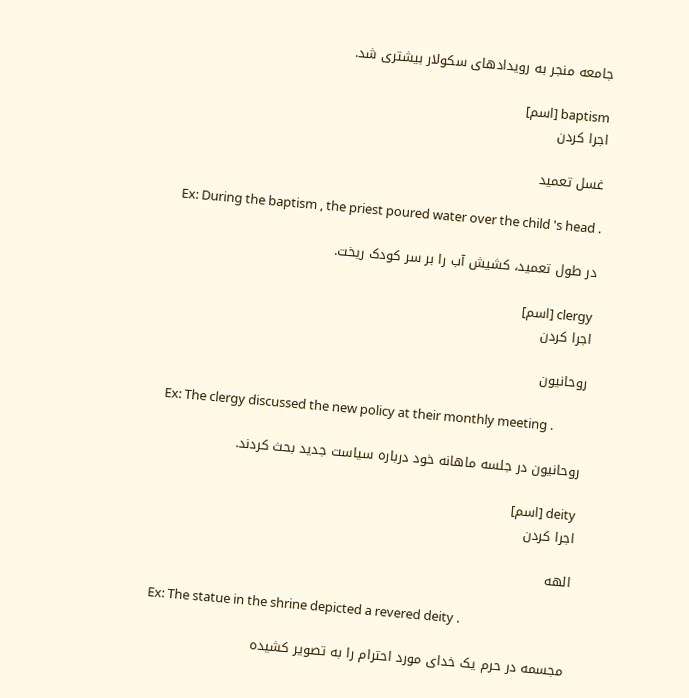جامعه منجر به رویدادهای سکولار بیشتری شد.

baptism [اسم]
اجرا کردن

غسل تعمید

Ex: During the baptism , the priest poured water over the child 's head .

در طول تعمید، کشیش آب را بر سر کودک ریخت.

clergy [اسم]
اجرا کردن

روحانیون

Ex: The clergy discussed the new policy at their monthly meeting .

روحانیون در جلسه ماهانه خود درباره سیاست جدید بحث کردند.

deity [اسم]
اجرا کردن

الهه

Ex: The statue in the shrine depicted a revered deity .

مجسمه در حرم یک خدای مورد احترام را به تصویر کشیده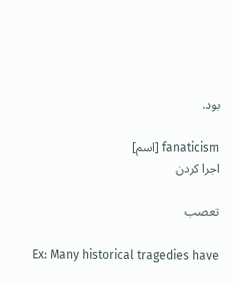بود.

fanaticism [اسم]
اجرا کردن

تعصب

Ex: Many historical tragedies have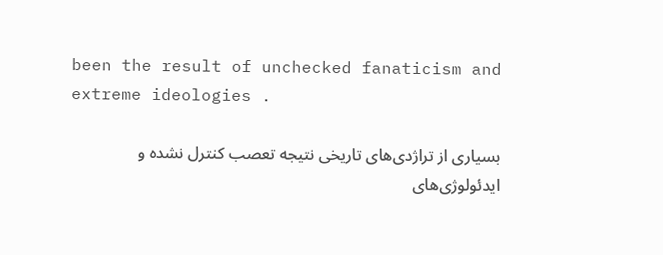been the result of unchecked fanaticism and extreme ideologies .

بسیاری از تراژدی‌های تاریخی نتیجه تعصب کنترل نشده و ایدئولوژی‌های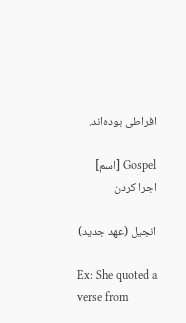افراطی بوده‌اند.

Gospel [اسم]
اجرا کردن

انجیل (عهد جدید)

Ex: She quoted a verse from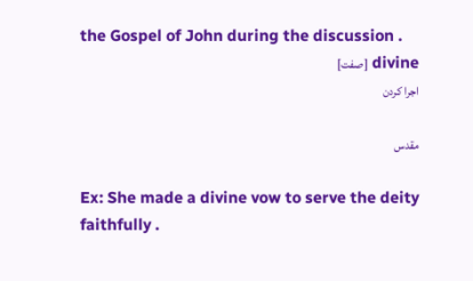the Gospel of John during the discussion .
divine [صفت]
اجرا کردن

مقدس

Ex: She made a divine vow to serve the deity faithfully .